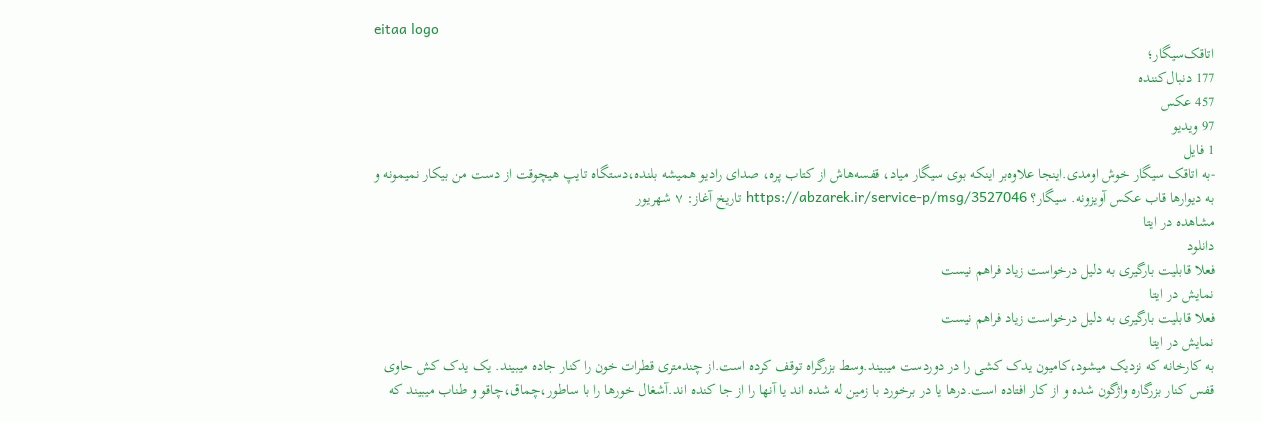eitaa logo
اتاقک‌سیگار؛
177 دنبال‌کننده
457 عکس
97 ویدیو
1 فایل
-به اتاقک سیگار خوش اومدی.اینجا علاوه‌بر اینکه بوی سیگار میاد، قفسه‌هاش از کتاب پره، صدای رادیو همیشه بلنده،دستگاه تایپ هیچوقت از دست من بیکار نمیمونه و به دیوارها قاب عکس آویزونه. سیگار؟ https://abzarek.ir/service-p/msg/3527046 تاریخ آغاز: ۷ شهریور
مشاهده در ایتا
دانلود
فعلا قابلیت بارگیری به دلیل درخواست زیاد فراهم نیست
نمایش در ایتا
فعلا قابلیت بارگیری به دلیل درخواست زیاد فراهم نیست
نمایش در ایتا
به کارخانه که نزدیک میشود،کامیون یدک کشی را در دوردست میبیند.وسط بزرگراه توقف کرده است.از چندمتری قطرات خون را کنار جاده میبیند. یک یدک کش حاوی قفس کنار بزرگاره واژگون شده و از کار افتاده است.درها یا در برخورد با زمین له شده اند یا آنها را از جا کنده اند.آشغال خورها را با ساطور،چماق،چاقو و طناب میبیند که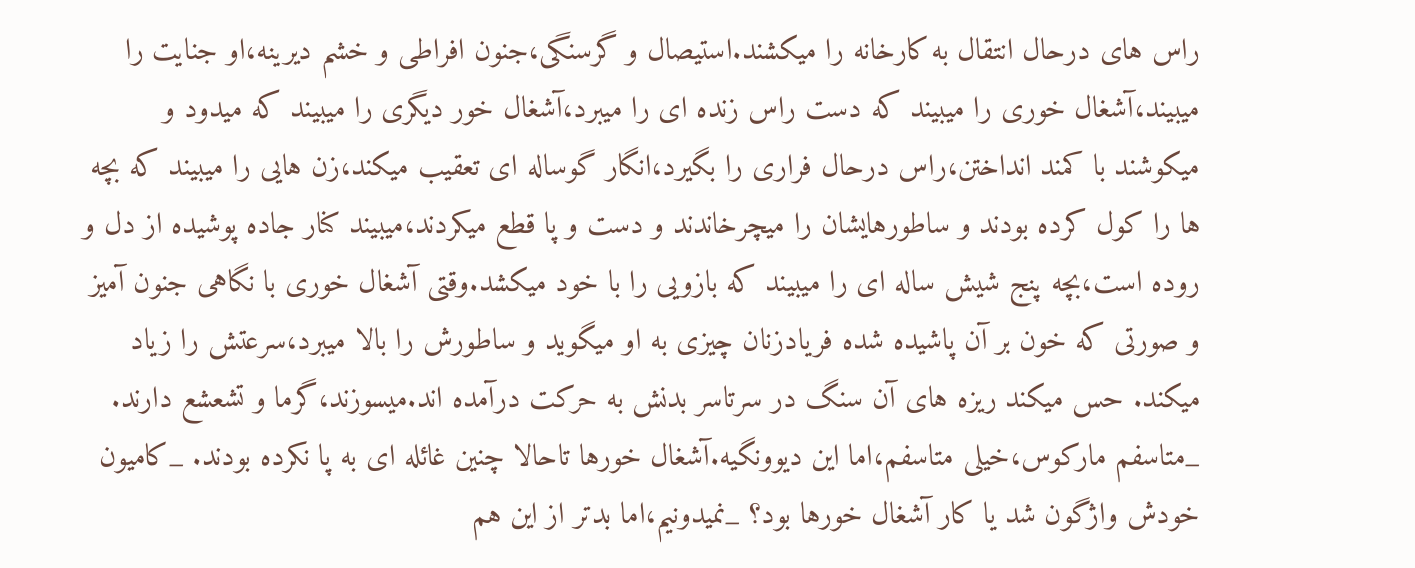راس های درحال انتقال به کارخانه را میکشند.استیصال و گرسنگی،جنون افراطی و خشم دیرینه،او جنایت را میبیند،آشغال خوری را میبیند که دست راس زنده ای را میبرد،آشغال خور دیگری را میبیند که میدود و میکوشند با کمند انداختن،راس درحال فراری را بگیرد،انگار گوساله ای تعقیب میکند،زن هایی را میبیند که بچه ها را کول کرده بودند و ساطورهایشان را میچرخاندند و دست و پا قطع میکردند،میبیند کنار جاده پوشیده از دل و روده است،بچه پنج شیش ساله ای را میبیند که بازویی را با خود میکشد.وقتی آشغال خوری با نگاهی جنون آمیز و صورتی که خون بر آن پاشیده شده فریادزنان چیزی به او میگوید و ساطورش را بالا میبرد،سرعتش را زیاد میکند. حس میکند ریزه های آن سنگ در سرتاسر بدنش به حرکت درآمده اند.میسوزند،گرما و تشعشع دارند. _متاسفم مارکوس،خیلی متاسفم،اما این دیوونگیه.آشغال خورها تاحالا چنین غائله ای به پا نکرده بودند. _کامیون خودش واژگون شد یا کار آشغال خورها بود؟ _نمیدونیم،اما بدتر از این هم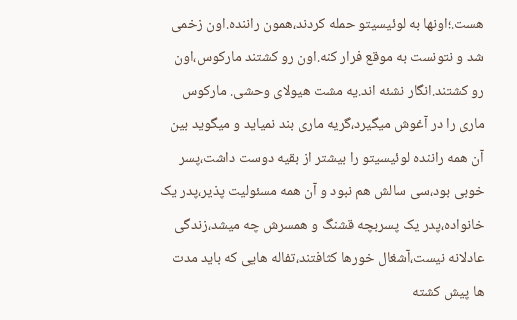هست.؛اونها به لوئیسیتو حمله کردند،همون راننده.اون زخمی شد و نتونست به موقع فرار کنه.اون رو کشتند مارکوس،اون رو کشتند.انگار نشئه اند.یه مشت هیولای وحشی. مارکوس ماری را در آغوش میگیرد،گریه ماری بند نمیاید و میگوید بین آن همه راننده لوئیسیتو را بیشتر از بقیه دوست داشت،پسر خوبی بود،سی سالش هم نبود و آن همه مسئولیت پذیر،پدر یک خانواده،پدر یک پسربچه قشنگ و همسرش چه میشد،زندگی عادلانه نیست،آشغال خورها کثافتند،تفاله هایی که باید مدت ها پیش کشته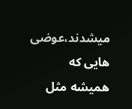میشدند،عوضی هایی که همیشه مثل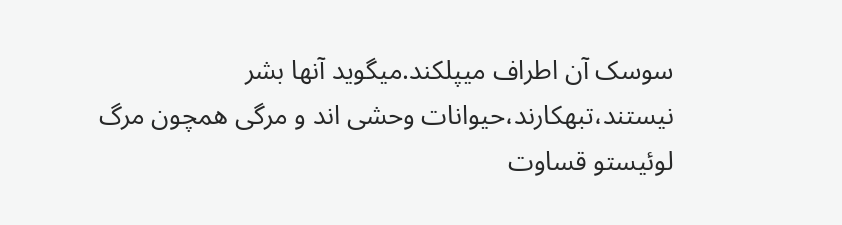سوسک آن اطراف میپلکند.میگوید آنها بشر نیستند،تبهکارند،حیوانات وحشی اند و مرگی همچون مرگ لوئیستو قساوت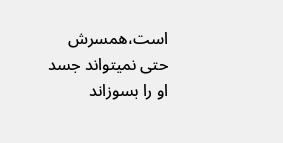است،همسرش حتی نمیتواند جسد او را بسوزاند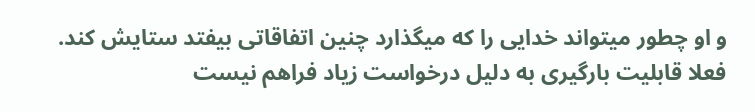و او چطور میتواند خدایی را که میگذارد چنین اتفاقاتی بیفتد ستایش کند.
فعلا قابلیت بارگیری به دلیل درخواست زیاد فراهم نیست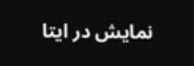نمایش در ایتا